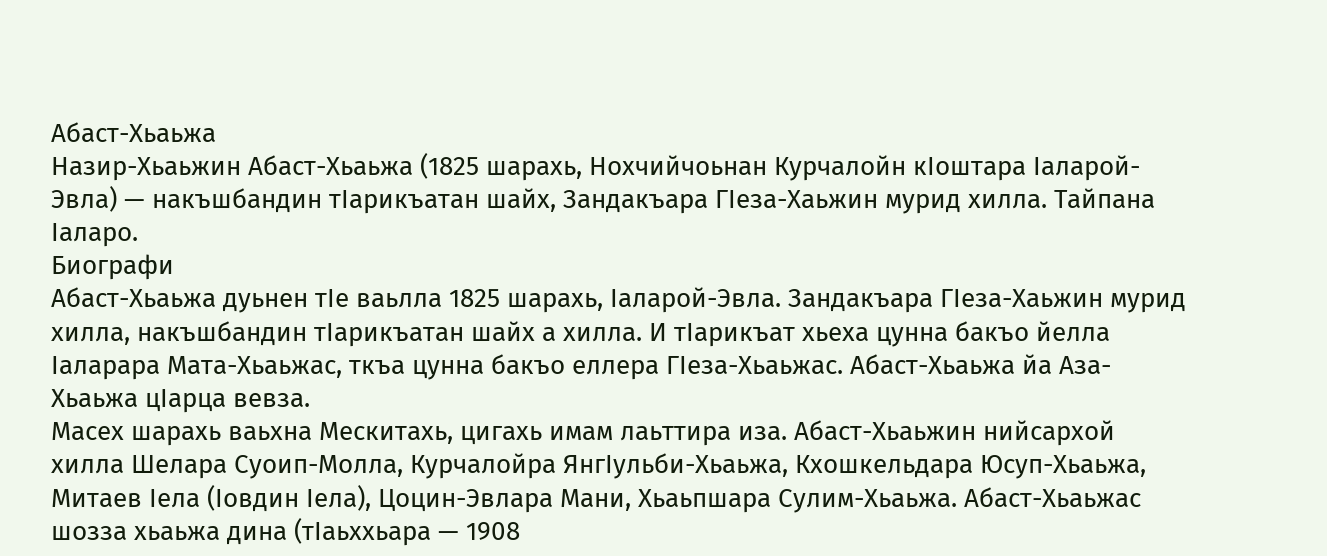Абаст-Хьаьжа
Назир-Хьаьжин Абаст-Хьаьжа (1825 шарахь, Нохчийчоьнан Курчалойн кӀоштара Ӏаларой-Эвла) — накъшбандин тӀарикъатан шайх, Зандакъара ГӀеза-Хаьжин мурид хилла. Тайпана Ӏаларо.
Биографи
Абаст-Хьаьжа дуьнен тӀе ваьлла 1825 шарахь, Ӏаларой-Эвла. Зандакъара ГӀеза-Хаьжин мурид хилла, накъшбандин тӀарикъатан шайх а хилла. И тӀарикъат хьеха цунна бакъо йелла Ӏаларара Мата-Хьаьжас, ткъа цунна бакъо еллера ГӀеза-Хьаьжас. Абаст-Хьаьжа йа Аза-Хьаьжа цӀарца вевза.
Масех шарахь ваьхна Мескитахь, цигахь имам лаьттира иза. Абаст-Хьаьжин нийсархой хилла Шелара Суоип-Молла, Курчалойра ЯнгӀульби-Хьаьжа, Кхошкельдара Юсуп-Хьаьжа, Митаев Ӏела (Ӏовдин Ӏела), Цоцин-Эвлара Мани, Хьаьпшара Сулим-Хьаьжа. Абаст-Хьаьжас шозза хьаьжа дина (тӀаьххьара — 1908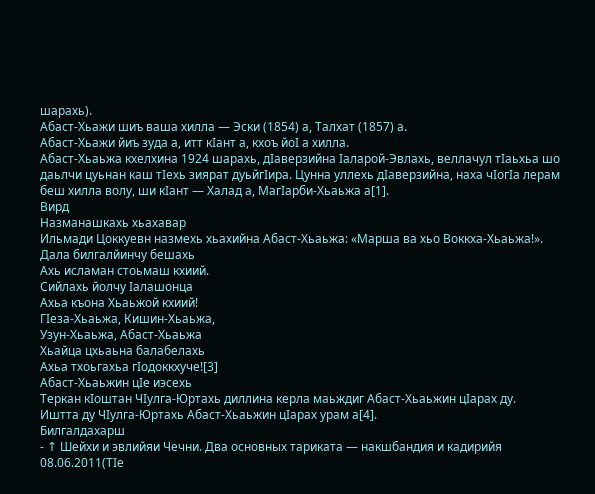шарахь).
Абаст-Хьажи шиъ ваша хилла — Эски (1854) а, Талхат (1857) а.
Абаст-Хьажи йиъ зуда а, итт кӀант а, кхоъ йоI а хилла.
Абаст-Хьаьжа кхелхина 1924 шарахь, дӀаверзийна Ӏаларой-Эвлахь, веллачул тӀаьхьа шо даьлчи цуьнан каш тӀехь зиярат дуьйгӀира. Цунна уллехь дӀаверзийна, наха чӀогӀа лерам беш хилла волу, ши кӀант — Халад а, МагӀарби-Хьаьжа а[1].
Вирд
Назманашкахь хьахавар
Ильмади Цоккуевн назмехь хьахийна Абаст-Хьаьжа: «Марша ва хьо Воккха-Хьаьжа!».
Дала билгалйинчу бешахь
Ахь исламан стоьмаш кхиий.
Сийлахь йолчу Ӏалашонца
Ахьа къона Хьаьжой кхиий!
ГӀеза-Хьаьжа, Кишин-Хьаьжа,
Узун-Хьаьжа, Абаст-Хьаьжа
Хьайца цхьаьна балабелахь
Ахьа тхоьгахьа гӀодоккхуче![3]
Абаст-Хьаьжин цӀе иэсехь
Теркан кӀоштан ЧӀулга-Юртахь диллина керла маьждиг Абаст-Хьаьжин цӀарах ду.
Иштта ду ЧӀулга-Юртахь Абаст-Хьаьжин цӀарах урам а[4].
Билгалдахарш
- ↑ Шейхи и эвлийяи Чечни. Два основных тариката — накшбандия и кадирийя 08.06.2011(ТӀе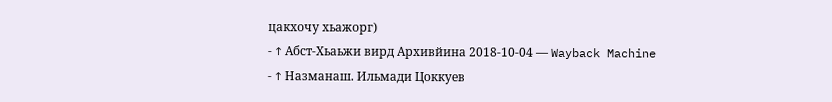цакхочу хьажорг)
- ↑ Абст-Хьаьжи вирд Архивйина 2018-10-04 — Wayback Machine
- ↑ Назманаш. Ильмади Цоккуев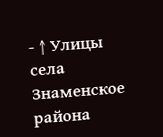- ↑ Улицы села Знаменское района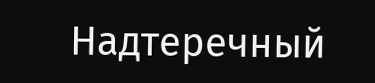Надтеречный